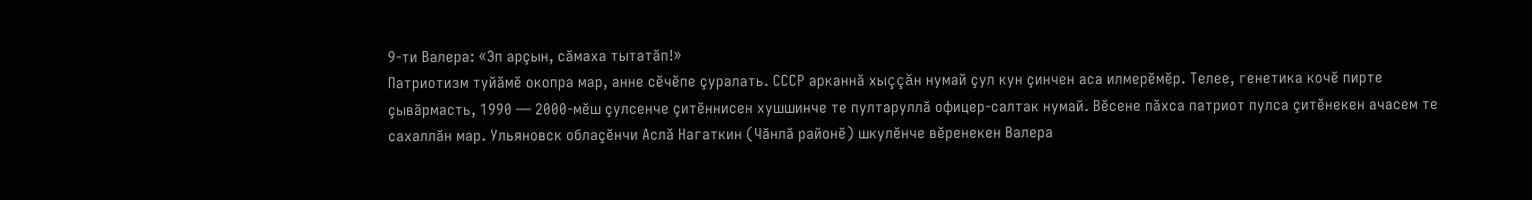9-ти Валера: «Эп арçын, сăмаха тытатăп!»
Патриотизм туйăмӗ окопра мар, анне сӗчӗпе çуралать. СССР арканнă хыççăн нумай çул кун çинчен аса илмерӗмӗр. Телее, генетика кочӗ пирте çывăрмасть, 1990 — 2000-мӗш çулсенче çитӗннисен хушшинче те пултаруллă офицер-салтак нумай. Вӗсене пăхса патриот пулса çитӗнекен ачасем те сахаллăн мар. Ульяновск облаçӗнчи Аслă Нагаткин (Чăнлă районӗ) шкулӗнче вӗренекен Валера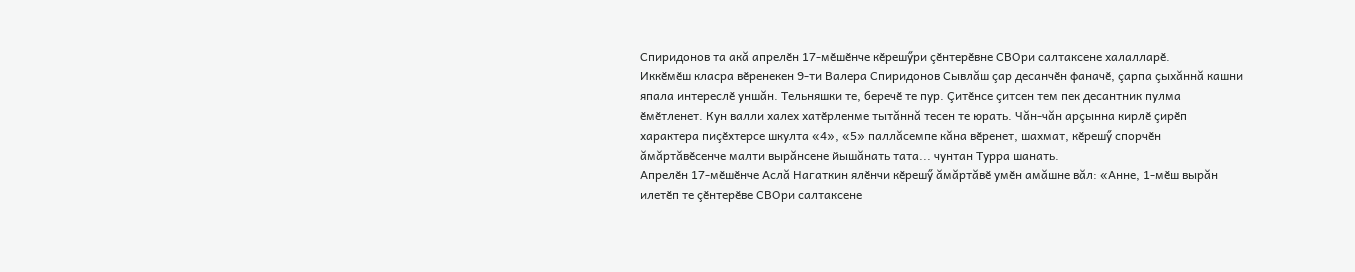Спиридонов та акă апрелӗн 17-мӗшӗнче кӗрешӳри çӗнтерӗвне СВОри салтаксене халалларӗ.
Иккӗмӗш класра вӗренекен 9-ти Валера Спиридонов Сывлăш çар десанчӗн фаначӗ, çарпа çыхăннă кашни япала интереслӗ уншăн. Тельняшки те, беречӗ те пур. Çитӗнсе çитсен тем пек десантник пулма ӗмӗтленет. Кун валли халех хатӗрленме тытăннă тесен те юрать. Чăн-чăн арçынна кирлӗ çирӗп характера пиçӗхтерсе шкулта «4», «5» паллăсемпе кăна вӗренет, шахмат, кӗрешӳ спорчӗн ăмăртăвӗсенче малти вырăнсене йышăнать тата... чунтан Турра шанать.
Апрелӗн 17-мӗшӗнче Аслă Нагаткин ялӗнчи кӗрешӳ ăмăртăвӗ умӗн амăшне вăл: «Анне, 1-мӗш вырăн илетӗп те çӗнтерӗве СВОри салтаксене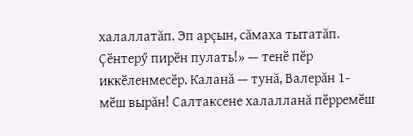халаллатăп. Эп арçын, сăмаха тытатăп. Çӗнтерӳ пирӗн пулать!» — тенӗ пӗр иккӗленмесӗр. Каланă — тунă, Валерăн 1-мӗш вырăн! Салтаксене халалланă пӗрремӗш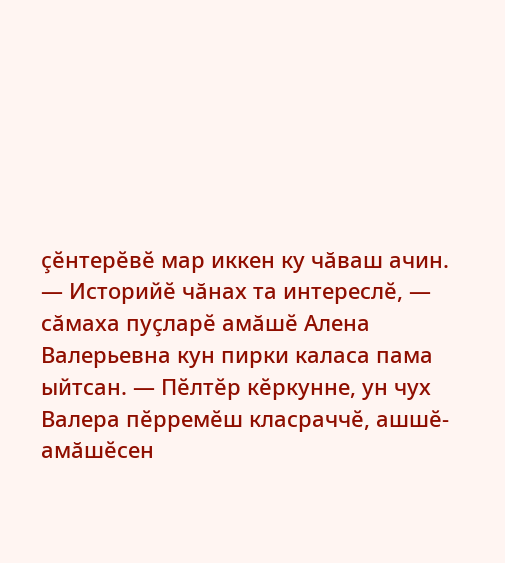çӗнтерӗвӗ мар иккен ку чăваш ачин.
— Историйӗ чăнах та интереслӗ, — сăмаха пуçларӗ амăшӗ Алена Валерьевна кун пирки каласа пама ыйтсан. — Пӗлтӗр кӗркунне, ун чух Валера пӗрремӗш класраччӗ, ашшӗ-амăшӗсен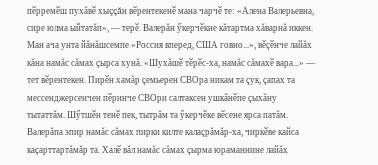пӗрремӗш пухăвӗ хыççăн вӗрентекенӗ мана чарчӗ те: «Алена Валерьевна, сире юлма ыйтатăп», — терӗ. Валерăн ӳкерчӗкне кăтартма хăварнă иккен. Ман ача унта йăнăшсемпе «Россия вперед, США говно...», вӗçӗнче лайăх кăна намăс сăмах çырса хунă. «Шухăшӗ тӗрӗс-ха, намăс сăмахӗ вара...» — тет вӗрентекен. Пирӗн хамăр çемьерен СВОра никам та çук, çапах та мессенджерсенчен пӗринче СВОри салтаксен ушкăнӗпе çыхăну тытаттăм. Шӳтшӗн тенӗ пек, тытрăм та ӳкерчӗке вӗсене ярса патăм. Валерăпа эпир намăс сăмах пирки килте калаçрăмăр-ха, чиркӗве кайса каçарттартăмăр та. Халӗ вăл намăс сăмах çырма юраманнине лайăх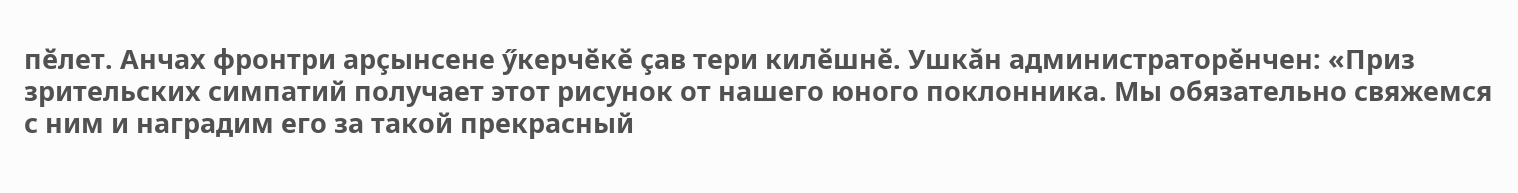пӗлет. Анчах фронтри арçынсене ӳкерчӗкӗ çав тери килӗшнӗ. Ушкăн администраторӗнчен: «Приз зрительских симпатий получает этот рисунок от нашего юного поклонника. Мы обязательно свяжемся с ним и наградим его за такой прекрасный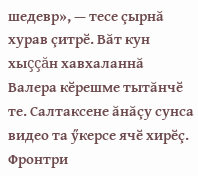шедевр», — тесе çырнă хурав çитрӗ. Вăт кун хыççăн хавхаланнă Валера кӗрешме тытăнчӗ те. Салтаксене ăнăçу сунса видео та ӳкерсе ячӗ хирӗç. Фронтри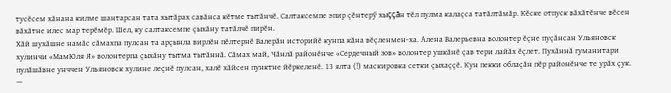тусӗсем хăнана килме шантарсан тата хытăрах савăнса кӗтме тытăнчӗ. Салтаксемпе эпир çӗнтерӳ хыççăн тӗл пулма калаçса татăлтăмăр. Кӗске отпуск вăхăтӗнче вӗсен вăхăтне илес мар терӗмӗр. Шел, ку салтаксемпе çыхăну татăлчӗ пирӗн.
Хăй шухăшне намăс сăмахпа пулсан та арçынла вирлӗн пӗлтернӗ Валерăн историйӗ кунпа кăна вӗçленмен-ха. Алена Валерьевна волонтер ӗçне пуçăнсан Ульяновск хулинчи «МамЮля Я» волонтерпа çыхăну тытма тытăннă. Сăмах май, Чăнлă районӗнче «Сердечный зов» волонтер ушкăнӗ çав тери лайăх ӗçлет. Пухăннă гуманитари пулăшăвне унччен Ульяновск хулине леçнӗ пулсан, халӗ хăйсен пунктне йӗркеленӗ. 13 ялта (!) маскировка сетки çыхаççӗ. Кун пекки облаçăн пӗр районӗнче те урăх çук.
—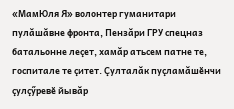«МамЮля Я» волонтер гуманитари пулăшăвне фронта, Пензăри ГРУ спецназ батальонне леçет, хамăр атьсем патне те, госпитале те çитет. Çулталăк пуçламăшӗнчи çулçӳревӗ йывăр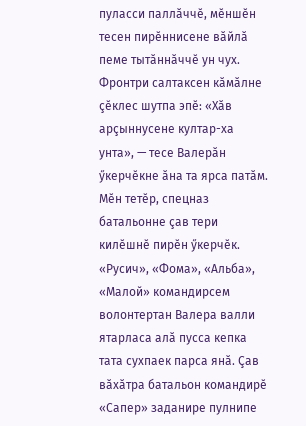пуласси паллăччӗ, мӗншӗн тесен пирӗннисене вăйлă пеме тытăннăччӗ ун чух. Фронтри салтаксен кăмăлне çӗклес шутпа эпӗ: «Хăв арçыннусене култар-ха унта», — тесе Валерăн ӳкерчӗкне ăна та ярса патăм. Мӗн тетӗр, спецназ батальонне çав тери килӗшнӗ пирӗн ӳкерчӗк. «Русич», «Фома», «Альба», «Малой» командирсем волонтертан Валера валли ятарласа алă пусса кепка тата сухпаек парса янă. Çав вăхăтра батальон командирӗ «Сапер» заданире пулнипе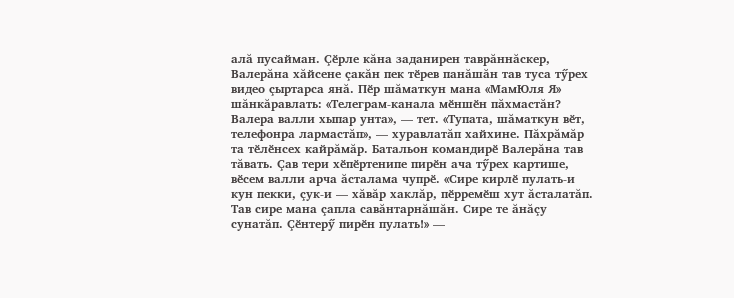алă пусайман. Çӗрле кăна заданирен таврăннăскер, Валерăна хăйсене çакăн пек тӗрев панăшăн тав туса тӳрех видео çыртарса янă. Пӗр шăматкун мана «МамЮля Я» шăнкăравлать: «Телеграм-канала мӗншӗн пăхмастăн? Валера валли хыпар унта», — тет. «Тупата, шăматкун вӗт, телефонра лармастăп», — хуравлатăп хайхине. Пăхрăмăр та тӗлӗнсех кайрăмăр. Батальон командирӗ Валерăна тав тăвать. Çав тери хӗпӗртенипе пирӗн ача тӳрех картише, вӗсем валли арча ăсталама чупрӗ. «Сире кирлӗ пулать-и кун пекки, çук-и — хăвăр хаклăр, пӗрремӗш хут ăсталатăп. Тав сире мана çапла савăнтарнăшăн. Сире те ăнăçу сунатăп. Çӗнтерӳ пирӗн пулать!» —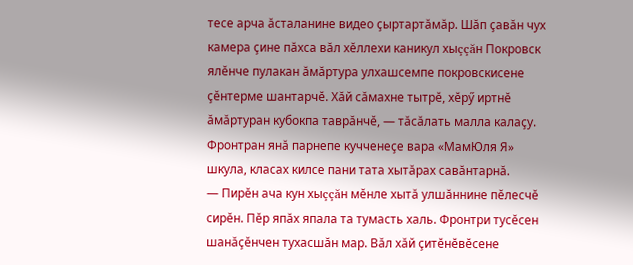тесе арча ăсталанине видео çыртартăмăр. Шăп çавăн чух камера çине пăхса вăл хӗллехи каникул хыççăн Покровск ялӗнче пулакан ăмăртура улхашсемпе покровскисене çӗнтерме шантарчӗ. Хăй сăмахне тытрӗ, хӗрӳ иртнӗ ăмăртуран кубокпа таврăнчӗ, — тăсăлать малла калаçу.
Фронтран янă парнепе кучченеçе вара «МамЮля Я» шкула, класах килсе пани тата хытăрах савăнтарнă.
— Пирӗн ача кун хыççăн мӗнле хытă улшăннине пӗлесчӗ сирӗн. Пӗр япăх япала та тумасть халь. Фронтри тусӗсен шанăçӗнчен тухасшăн мар. Вăл хăй çитӗнӗвӗсене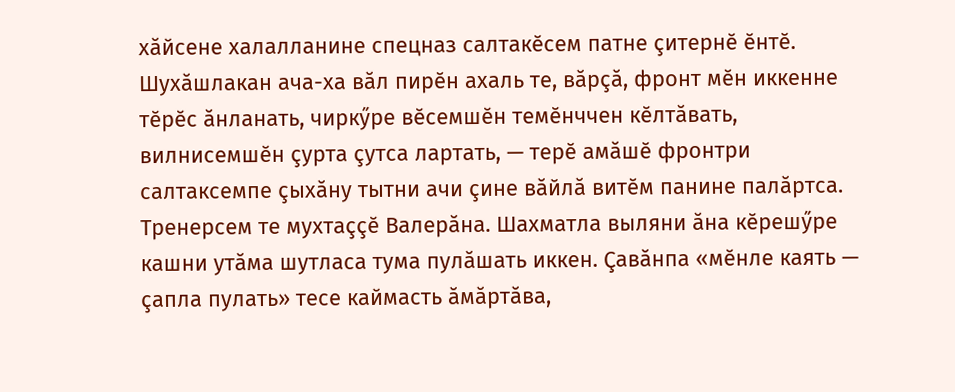хăйсене халалланине спецназ салтакӗсем патне çитернӗ ӗнтӗ. Шухăшлакан ача-ха вăл пирӗн ахаль те, вăрçă, фронт мӗн иккенне тӗрӗс ăнланать, чиркӳре вӗсемшӗн темӗнччен кӗлтăвать, вилнисемшӗн çурта çутса лартать, — терӗ амăшӗ фронтри салтаксемпе çыхăну тытни ачи çине вăйлă витӗм панине палăртса.
Тренерсем те мухтаççӗ Валерăна. Шахматла выляни ăна кӗрешӳре кашни утăма шутласа тума пулăшать иккен. Çавăнпа «мӗнле каять — çапла пулать» тесе каймасть ăмăртăва,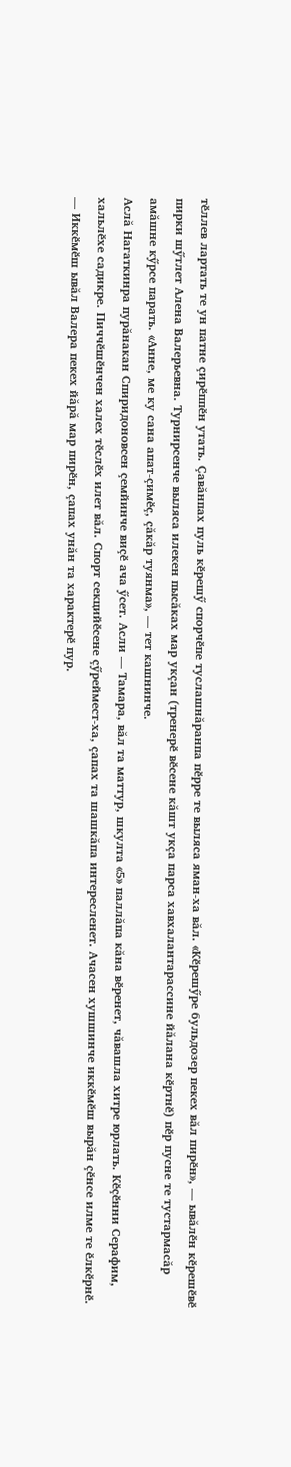тӗллев лартать те ун патне çирӗппӗн утать. Çавăнпах пуль кӗрешӳ спорчӗпе туслашнăранпа пӗрре те выляса яман-ха вăл. «Кӗрешӳре бульдозер пекех вăл пирӗн», — ывăлӗн кӗрешӗвӗ пирки шӳтлет Алена Валерьевна. Турнирсенче выляса илекен пысăках мар укçан (тренерӗ вӗсене кăшт укçа парса хавхалантарассине йăлана кӗртнӗ) пӗр пусне те тустармасăр амăшне кӳрсе парать. «Анне, ме ку сана апат-çимӗç, çăкăр туянма», — тет кашнинче.
Аслă Нагаткинра пурăнакан Спиридоновсен çемйинче виçӗ ача ӳсет. Асли — Тамара, вăл та маттур, шкулта «5» паллăпа кăна вӗренет, чăвашла хитре юрлать. Кӗçӗнни Серафим, хальлӗхе садикре. Пиччӗшӗнчен халех тӗслӗх илет вăл. Спорт секцийӗсене çӳреймест-ха, çапах та шашкăпа интересленет. Ачасен хушшинче иккӗмӗш вырăн çӗнсе илме те ӗлкӗрнӗ.
— Иккӗмӗш ывăл Валера пекех йăрă мар пирӗн, çапах унăн та характерӗ пур.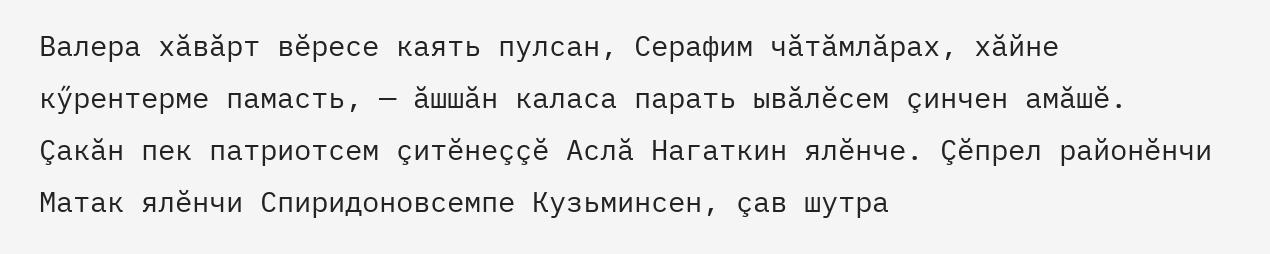Валера хăвăрт вӗресе каять пулсан, Серафим чăтăмлăрах, хăйне кӳрентерме памасть, — ăшшăн каласа парать ывăлӗсем çинчен амăшӗ.
Çакăн пек патриотсем çитӗнеççӗ Аслă Нагаткин ялӗнче. Çӗпрел районӗнчи Матак ялӗнчи Спиридоновсемпе Кузьминсен, çав шутра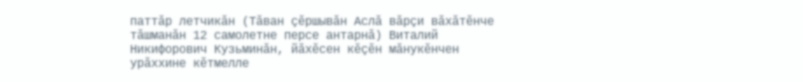паттăр летчикăн (Тăван çӗршывăн Аслă вăрçи вăхăтӗнче тăшманăн 12 самолетне персе антарнă) Виталий Никифорович Кузьминăн, йăхӗсен кӗçӗн мăнукӗнчен урăххине кӗтмелле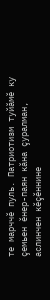те марччӗ пуль. Патриотизм туйăмӗ ку çемьен ӗнер-паян кăна çуралман, аслинчен кӗçӗннине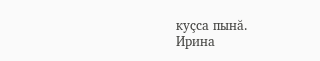куçса пынă.
Ирина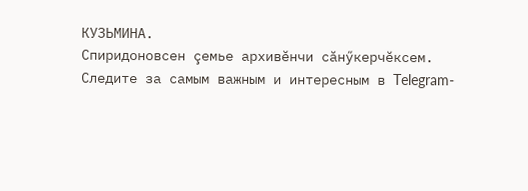КУЗЬМИНА.
Спиридоновсен çемье архивӗнчи сăнӳкерчӗксем.
Следите за самым важным и интересным в Telegram-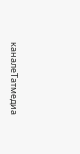каналеТатмедиа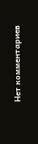Нет комментариев